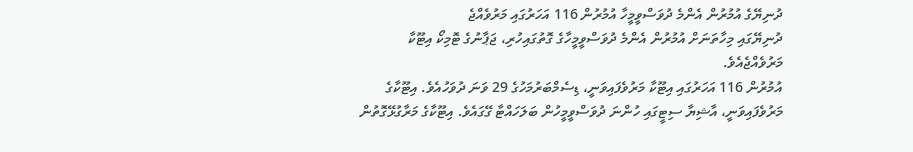ދުނިޔޭގެ އުމުރުން އެންމެ ދުވަސްވީމީހާ އުމުރުން 116 އަހަރުގައި މަރުވެއްޖެ
ދުނިޔޭގައި މިހާތަނަށް އުމުރުން އެންމެ ދުވަސްވީމީހާގެ ގޮތުގައިހުރި، ޖަޕާނުގެ ޓޮމިކޯ އިޓޫކާ މަރުވެއްޖެއެވެ.
އުމުރުން 116 އަހަރުގައި އިޓޫކާ މަރުވެފައިވަނީ، ޑިސެމްބަރުމަހުގެ 29 ވަނަ ދުވަހުއެވެ. އިޓޫކާގެ މަރުވެފައިވަނީ، އާޝިޔާ ސިޓީގައި ހުންނަ ދުވަސްވީމީހުން ބަލަހައްޓާ ގޭގައެވެ. އިޓޫކާގެ މަރާގުޅޭގޮތުން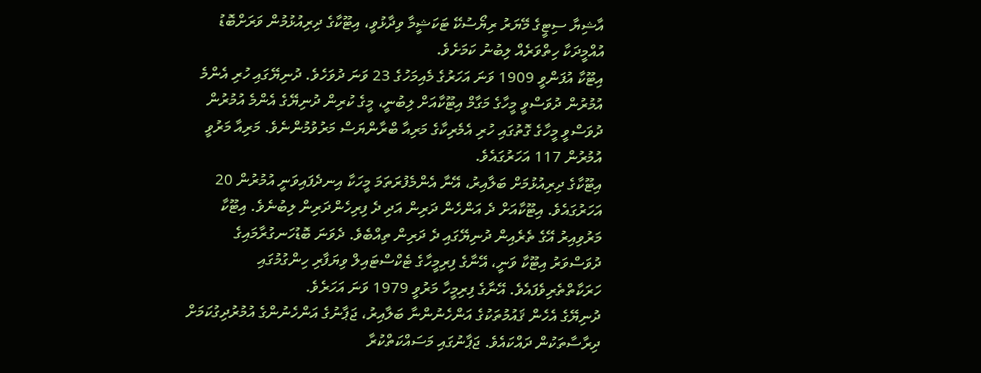އާޝިޔާ ސިޓީގެ މޭޔަރު ރިޔޯސުކޭ ޓަކަޝީމާ ވިދާޅުވީ، އިޓޫކާގެ ދިރިއުޅުމުން ވަރަށްބޮޑު އުއްމީދަކާ ހިތްވަރެއް ލިބުނު ކަމަށެވެ.
އިޓޫކާ އުފަންވީ 1909 ވަނަ އަހަރުގެ މެއިމަހުގެ 23 ވަނަ ދުވަހެވެ. ދުނިޔޭގައި ހުރި އެންމެ އުމުރުން ދުވަސްވީ މީހާގެ މަގާމް އިޓޫކާއަށް ލިބުނީ، މީގެ ކުރިން ދުނިޔޭގެ އެންމެ އުމުރުން ދުވަސްވީ މީހާގެ ގޮތުގައި ހުރި އެމެރިކާގެ މަރިއާ ބްރާންޔަސް މަރުވުމުންނެވެ. މަރިއާ މަރުވީ އުމުރުން 117 އަހަރުގައެވެ.
އިޓޫކާގެ ދިރިއުޅުމަށް ބަލާއިރު، އޭނާ އެންމެފުރަތަމަ މީހަކާ އިނދެފައިވަނީ އުމުރުން 20 އަހަރުގައެވެ. އިޓޫކާއަށް ދެ އަންހެން ދަރިން އަދި ދެ ފިރިހެންދަރިން ލިބުނެވެ. އިޓޫކާ މަރުވިއިރު އޭގެ ތެރެއިން ދުނިޔޭގައި ދެ ދަރިން ތިއްބެވެ. ދެވަނަ ބޮޑުހަނގުރާމައިގެ ދުވަސްވަރު އިޓޫކާ ވަނީ، އޭނާގެ ފިރިމީހާގެ ޓެކްސްޓައިލް ވިޔަފާރި ހިންގުމުގައި ހަރަކާތްތެރިވެފައެވެ. އޭނާގެ ފިރިމީހާ މަރުވީ 1979 ވަނަ އަހަރެވެ.
ދުނިޔޭގެ އެހެން ޤައުމުތަކުގެ އަންހެނުންނާ ބަލާއިރު، ޖަޕާނުގެ އަންހެނުންގެ އުމުރުދިގުކަމަށް ދިރާސާތަކުން ދައްކައެވެ. ޖަޕާނުގައި މަސައްކަތްކުރާ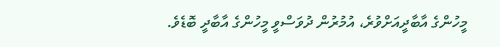މީހުންގެ އާބާދީއަށްވުރެ، އުމުރުން ދުވަސްވީ މީހުންގެ އާބާދީ ބޮޑެވެ.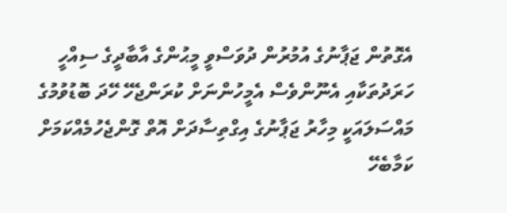އެގޮތުން ޖަޕާނުގެ އުމުރުން ދުވަސްވީ މީޙުންގެ އާބާދީގެ ސިއްހީ ހަރަދުތަކާއި އެނޫންވެސް އެމީހުންނަށް ކުރަންޖެހޭ ހޭދަ ބޮޑުވުމުގެ މައްސަލައަކީ މިހާރު ޖަޕާނުގެ އިގްތިސާދަށް އޮތް ގޮންޖެހުމެއްކަމަށް ކަމާބެހޭ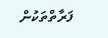ފަރާތްތަކުން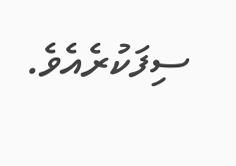ސިފަކުރެއެވެ.